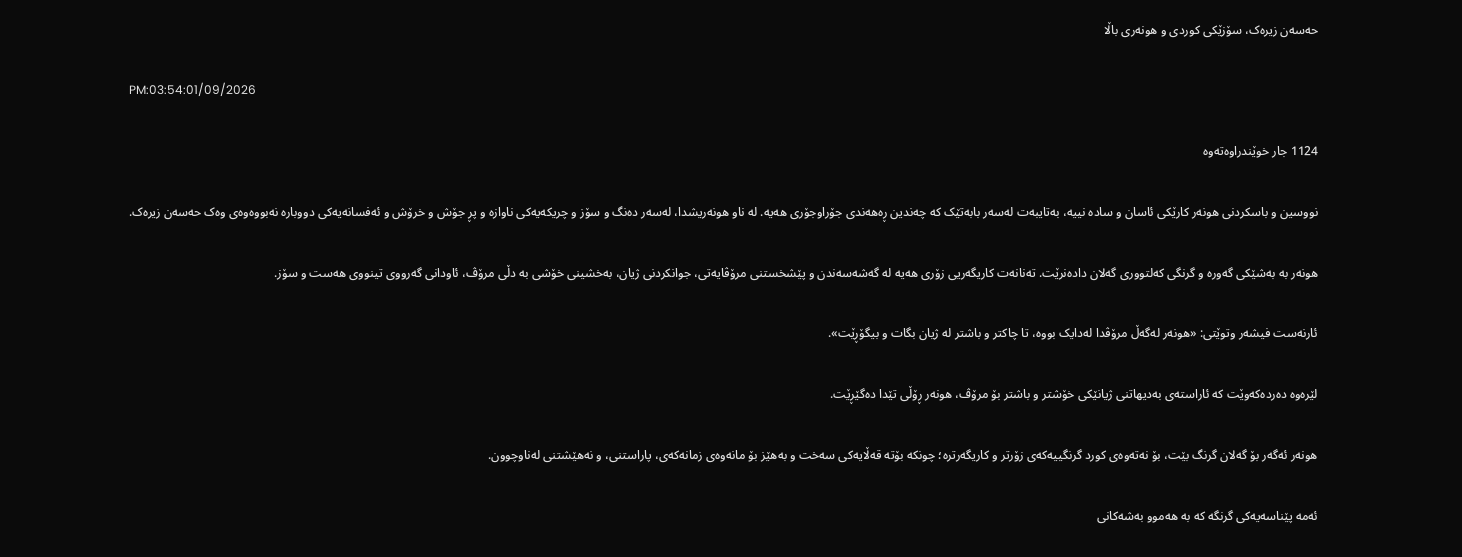حەسەن زیرەک، سۆزێکی کوردی و هونەری باڵا

PM:03:54:01/09/2026

1124 جار خوێندراوەتەوە

نووسین و باسکردنی هونەر کارێکی ئاسان و سادە نییە، بەتایبەت لەسەر بابەتێک کە چەندین ڕەهەندی جۆراوجۆری هەیە. لە ناو هونەریشدا، لەسەر دەنگ و سۆز و چریکەیەکی ناوازە و پڕ جۆش و خرۆش و ئەفسانەیەکی دووبارە نەبووەوەی وەک حەسەن زیرەک.

هونەر بە بەشێکی گەورە و گرنگی کەلتووری گەلان دادەنرێت. تەنانەت کاریگەریی زۆری هەیە لە گەشەسەندن و پێشخستنی مرۆڤایەتی، جوانکردنی ژیان، بەخشینی خۆشی بە دڵی مرۆڤ، ئاودانی گەرووی تینووی هەست و سۆز.

ئارنەست فیشەر وتوێتی: «هونەر لەگەڵ مرۆڤدا لەدایک بووە، تا چاکتر و باشتر لە ژیان بگات و بیگۆڕێت».

لێرەوە دەردەکەوێت کە ئاراستەی بەدیهاتنی ژیانێکی خۆشتر و باشتر بۆ مرۆڤ، هونەر ڕۆڵی تێدا دەگێڕێت.

هونەر ئەگەر بۆ گەلان گرنگ بێت، بۆ نەتەوەی کورد گرنگییەکەی زۆرتر و کاریگەرترە؛ چونکە بۆتە قەڵایەکی سەخت و بەهێز بۆ مانەوەی زمانەکەی، پاراستنی، و نەهێشتنی لەناوچوون.

ئەمە پێناسەیەکی گرنگە کە بە هەموو بەشەکانی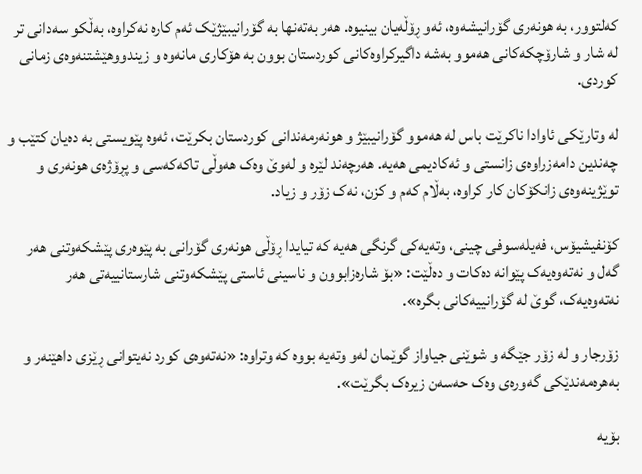کەلتوور، بە هونەری گۆرانیشەوە، ئەو ڕۆڵەیان بینیوە. هەر بەتەنها بە گۆرانیبێژێک ئەم کارە نەکراوە، بەڵکو سەدانی تر لە شار و شارۆچکەکانی هەموو بەشە داگیرکراوەکانی کوردستان بوون بە هۆکاری مانەوە و زیندووهێشتنەوەی زمانی کوردی.

لە وتارێکی ئاوادا ناکرێت باس لە هەموو گۆرانیبێژ و هونەرمەندانی کوردستان بکرێت، ئەوە پێویستی بە دەیان کتێب و چەندین دامەزراوەی زانستی و ئەکادیمی هەیە. هەرچەند لێرە و لەوێ وەک هەوڵی تاکەکەسی و پڕۆژەی هونەری و توێژینەوەی زانکۆکان کار کراوە، بەڵام کەم و کزن، نەک زۆر و زیاد.

کۆنفیشیۆس، فەیلەسوفی چینی، وتەیەکی گرنگی هەیە کە تیایدا ڕۆڵی هونەری گۆرانی بە پێوەری پێشکەوتنی هەر گەل و نەتەوەیەک پێوانە دەکات و دەڵێت: «بۆ شارەزابوون و ناسینی ئاستی پێشکەوتنی شارستانییەتی هەر نەتەوەیەک، گوێ لە گۆرانییەکانی بگرە».

زۆرجار و لە زۆر جێگە و شوێنی جیاواز گوێمان لەو وتەیە بووە کە وتراوە: «نەتەوەی کورد نەیتوانی ڕێزی داهێنەر و بەهرەمەندێکی گەورەی وەک حەسەن زیرەک بگرێت».

بۆیە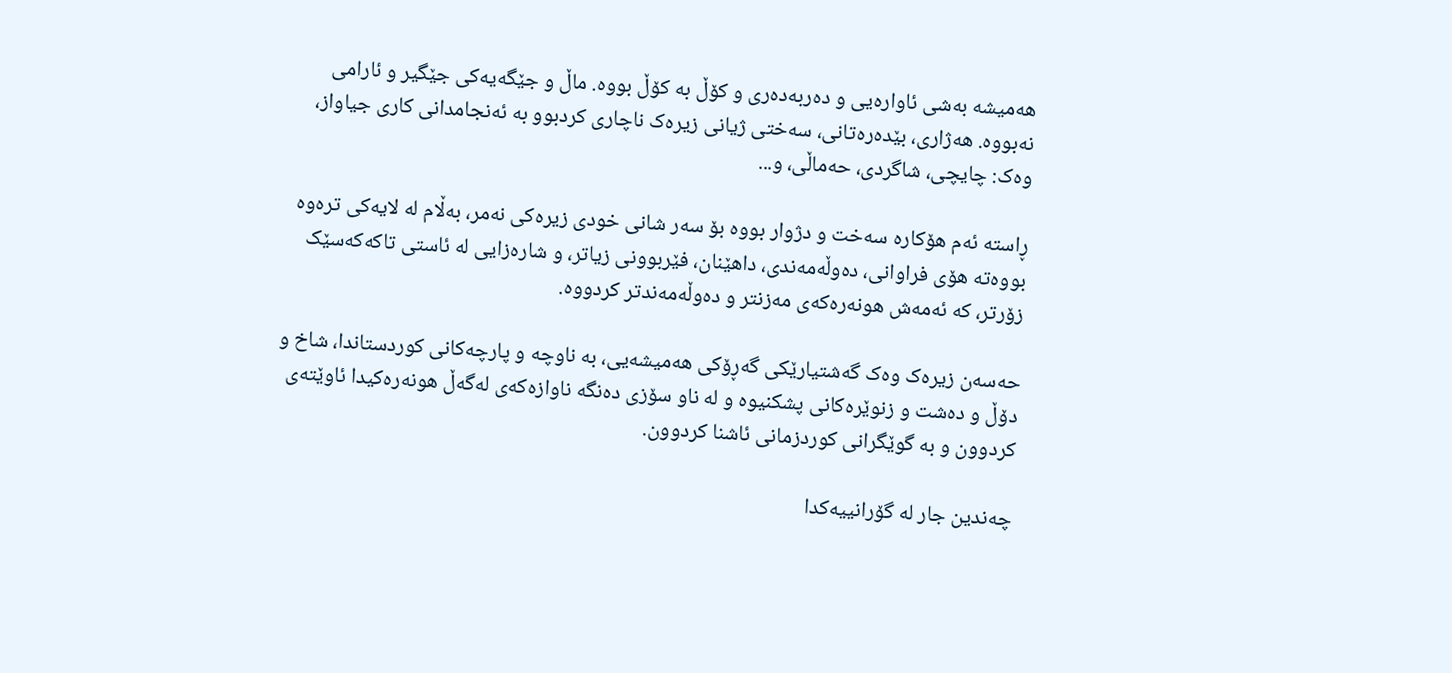هەمیشە بەشی ئاوارەیی و دەربەدەری و کۆڵ بە کۆڵ بووە. ماڵ و جێگەیەکی جێگیر و ئارامی نەبووە. هەژاری، بێدەرەتانی، سەختی ژیانی زیرەک ناچاری کردبوو بە ئەنجامدانی کاری جیاواز، وەک: چایچی، شاگردی، حەماڵی، و...

ڕاستە ئەم هۆکارە سەخت و دژوار بووە بۆ سەر شانی خودی زیرەکی نەمر، بەڵام لە لایەکی ترەوە بووەتە هۆی فراوانی، دەوڵەمەندی، داهێنان، فێربوونی زیاتر، و شارەزایی لە ئاستی تاکەکەسێک زۆرتر، کە ئەمەش هونەرەکەی مەزنتر و دەوڵەمەندتر کردووە.

حەسەن زیرەک وەک گەشتیارێکی گەڕۆکی هەمیشەیی، بە ناوچە و پارچەکانی کوردستاندا، شاخ و دۆڵ و دەشت و زنوێرەکانی پشکنیوە و لە ناو سۆزی دەنگە ناوازەکەی لەگەڵ هونەرەکیدا ئاوێتەی کردوون و بە گوێگرانی کوردزمانی ئاشنا کردوون.

چەندین جار لە گۆرانییەکدا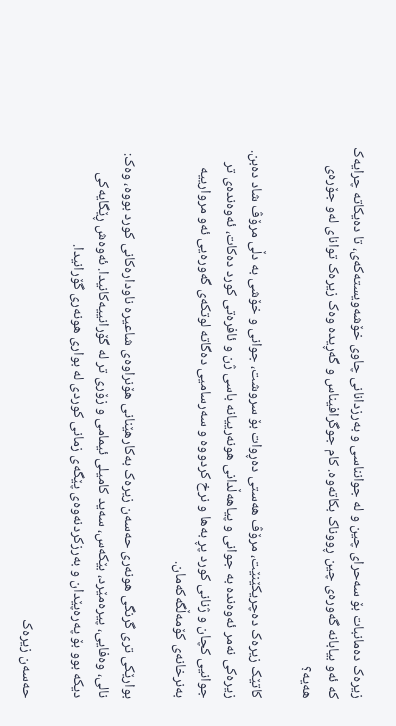زیرەک دەمانبات بۆ سەحرای چین و لە جوانناسی و بەرزدانانی چاوی خۆشەویستەکەی، تا دەیکاتە چرایەک کە ئەو بیابانە گەورەی چین ڕووناک بکاتەوە. کام جوگرافیناس و گەڕیدە وەک زیرەک توانای لەو جۆرەی هەیە؟

کاتێک زیرەک دەچریکێنێت، مرۆڤ هەستی دەڕوات بۆ سروشت، جوانی و خۆشی بە دڵی مرۆڤ شاد دەبن. زیرەکی نەمر ئەوەندە بە جوانی و پیاهەڵدانی هونەرییانە باسی ژن و ئافرەتی کورد دەکات، ئەوەندەی تر جوانیی کچان و ژنانی کورد پڕ بەها و نرخ کردووە و سەرسامیی دەگاتە لوتکەی گەورەیی ئەو مروارییە بەنرخانەی کۆمەڵگەکەمان.

بوارێکی تری گرنگی هونەری حەسەن زیرەک بەکارهێنانی هۆنراوەی شاعیرە ناودارەکانی کورد بووە، وەک: نالی، وەفایی، پیرەمێرد، بێکەس، سەید کامیلی ئیمامی و زۆری تر لە گۆرانییەکانیدا. ئەوەش ڕێگایەکی دیکە بوو بۆ پەرەپێدان و بەرزکردنەوەی پێگەی زمانی کوردی لە بواری هونەری گۆرانیدا.

حەسەن زیرەک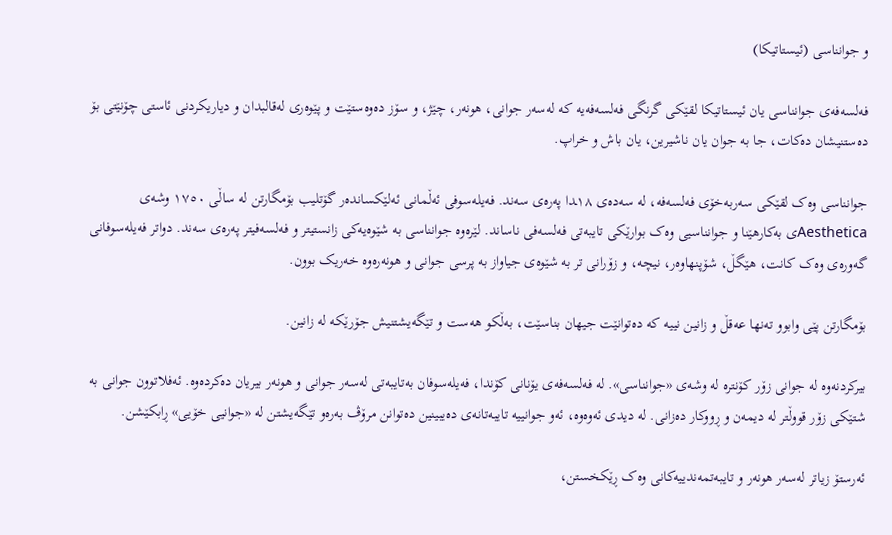و جوانناسی (ئیستاتیکا)

فەلسەفەی جوانناسی یان ئیستاتیکا لقێکی گرنگی فەلسەفەیە کە لەسەر جوانی، هونەر، چێژ، و سۆز دەوەستێت و پێوەری لەقالبدان و دیاریکردنی ئاستی چۆنێتی بۆ دەستنیشان دەکات، جا بە جوان یان ناشیرین، یان باش و خراپ.

جوانناسی وەک لقێکی سەربەخۆی فەلسەفە، لە سەدەی ١٨ـدا پەرەی سەند. فەیلەسوفی ئەڵمانی ئەلێکساندەر گۆتلیب بۆمگارتن لە ساڵی ١٧٥٠ وشەی Aestheticaی بەکارهێنا و جوانناسیی وەک بوارێکی تایبەتی فەلسەفی ناساند. لێرەوە جوانناسی بە شێوەیەکی زانستیتر و فەلسەفیتر پەرەی سەند. دواتر فەیلەسوفانی گەورەی وەک کانت، هێگڵ، شۆپنهاوەر، نیچە، و زۆرانی تر بە شێوەی جیاواز بە پرسی جوانی و هونەرەوە خەریک بوون.

بۆمگارتن پێی وابوو تەنها عەقڵ و زانین نییە کە دەتوانێت جیهان بناسێت، بەڵکو هەست و تێگەیشتنیش جۆرێکە لە زانین.

بیرکردنەوە لە جوانی زۆر کۆنترە لە وشەی «جوانناسی». لە فەلسەفەی یۆنانی کۆندا، فەیلەسوفان بەتایبەتی لەسەر جوانی و هونەر بیریان دەکردەوە. ئەفلاتوون جوانی بە شتێکی زۆر قووڵتر لە دیمەن و ڕووکار دەزانی. لە دیدی ئەوەوە، ئەو جوانییە تایبەتانەی دەیبینین دەتوانن مرۆڤ بەرەو تێگەیشتن لە «جوانیی خۆیی» ڕابکێشن.

ئەرستۆ زیاتر لەسەر هونەر و تایبەتمەندییەکانی وەک ڕێکخستن،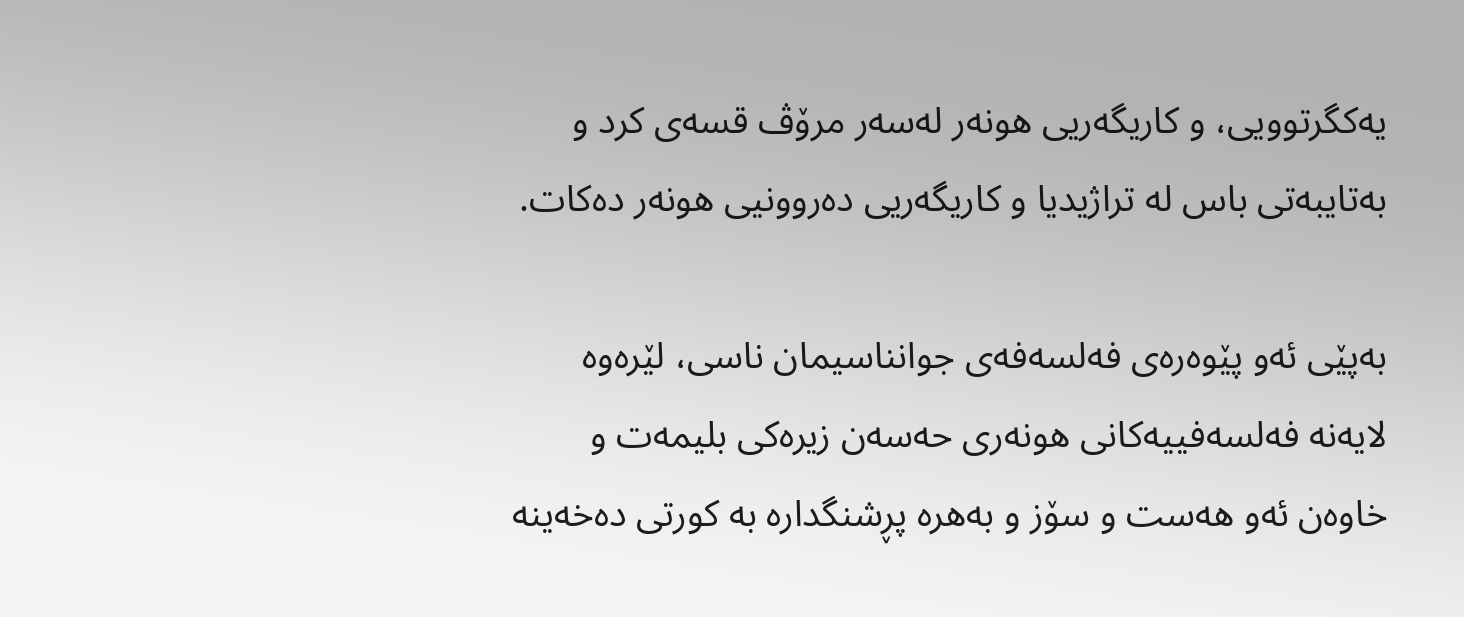یەکگرتوویی، و کاریگەریی هونەر لەسەر مرۆڤ قسەی کرد و بەتایبەتی باس لە تراژیدیا و کاریگەریی دەروونیی هونەر دەکات.

بەپێی ئەو پێوەرەی فەلسەفەی جوانناسیمان ناسی، لێرەوە لایەنە فەلسەفییەکانی هونەری حەسەن زیرەکی بلیمەت و خاوەن ئەو هەست و سۆز و بەهرە پڕشنگدارە بە کورتی دەخەینە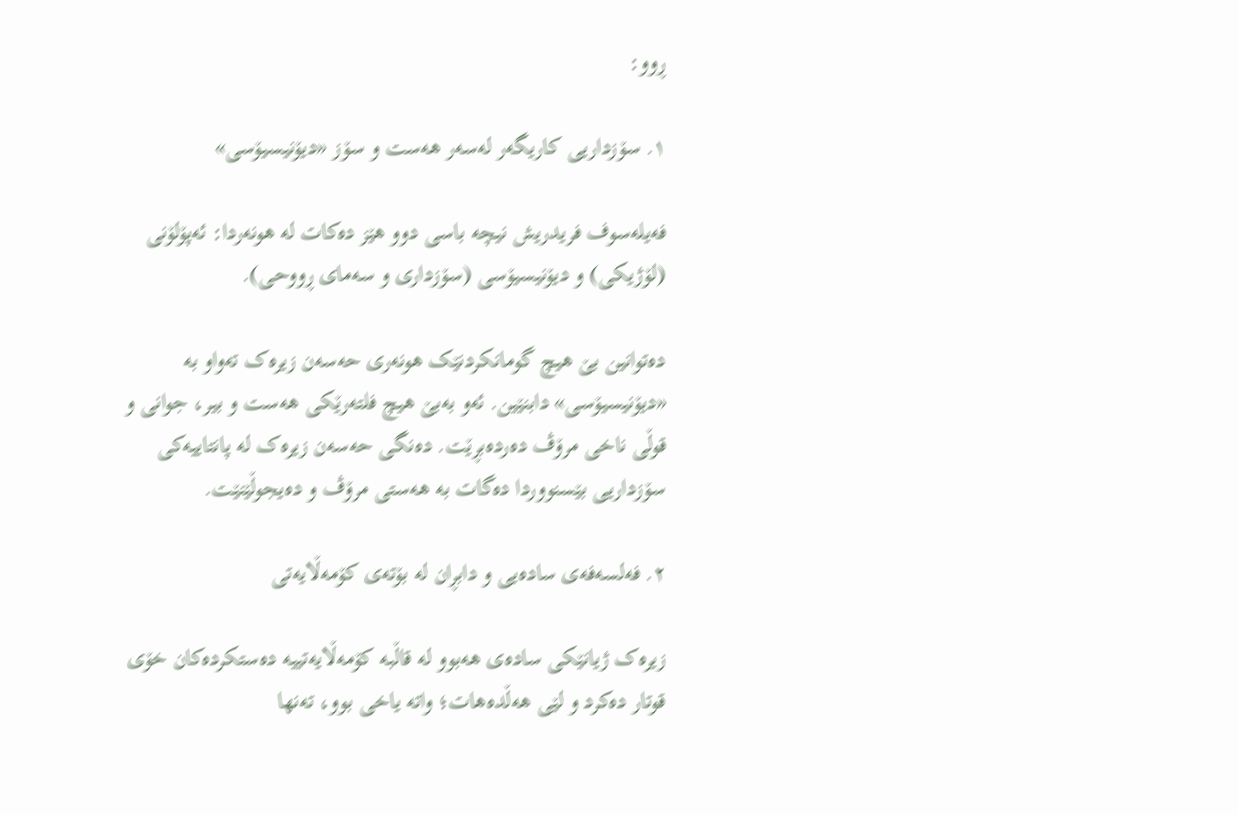ڕوو:

١. سۆزداریی کاریگەر لەسەر هەست و سۆز «دیۆنیسیۆسی»

فەیلەسوف فریدریش نیچە باسی دوو هێز دەکات لە هونەردا: ئەپۆلۆنی (لۆژیکی) و دیۆنیسیۆسی (سۆزداری و سەمای ڕووحی).

دەتوانین بێ هیچ گومانکردنێک هونەری حەسەن زیرەک تەواو بە «دیۆنیسیۆسی» دابنێین. ئەو بەبێ هیچ فلتەرێکی هەست و بیر، جوانی و قوڵی ناخی مرۆڤ دەردەبڕێت. دەنگی حەسەن زیرەک لە پانتاییەکی سۆزداریی بێسنووردا دەگات بە هەستی مرۆڤ و دەیجوڵێنێت.

٢. فەلسەفەی سادەیی و دابڕان لە بۆتەی کۆمەڵایەتی

زیرەک ژیانێکی سادەی هەبوو لە قاڵبە کۆمەڵایەتییە دەستکردەکان خۆی قوتار دەکرد و لێی هەڵدەهات؛ واتە یاخی بوو، تەنها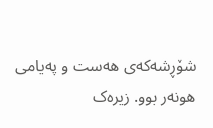شۆڕشەکەی هەست و پەیامی هونەر بوو. زیرەک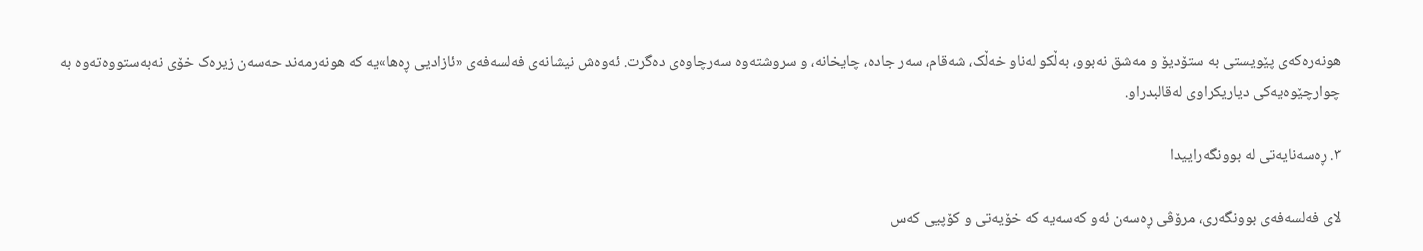هونەرەکەی پێویستی بە ستۆدیۆ و مەشق نەبوو، بەڵکو لەناو خەڵک، شەقام، سەر جادە، چایخانە، و سروشتەوە سەرچاوەی دەگرت. ئەوەش نیشانەی فەلسەفەی «ئازادیی ڕەها»یە کە هونەرمەند حەسەن زیرەک خۆی نەبەستووەتەوە بە چوارچێوەیەکی دیاریکراوی لەقالبدراو.

٣. ڕەسەنایەتی لە بوونگەراییدا

لای فەلسەفەی بوونگەری، مرۆڤی ڕەسەن ئەو کەسەیە کە خۆیەتی و کۆپیی کەس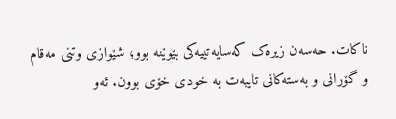ناکات. حەسەن زیرەک کەسایەتییەکی بێوێنە بوو؛ شێوازی وتنی مەقام و گۆرانی و بەستەکانی تایبەت بە خودی خۆی بوون. ئەو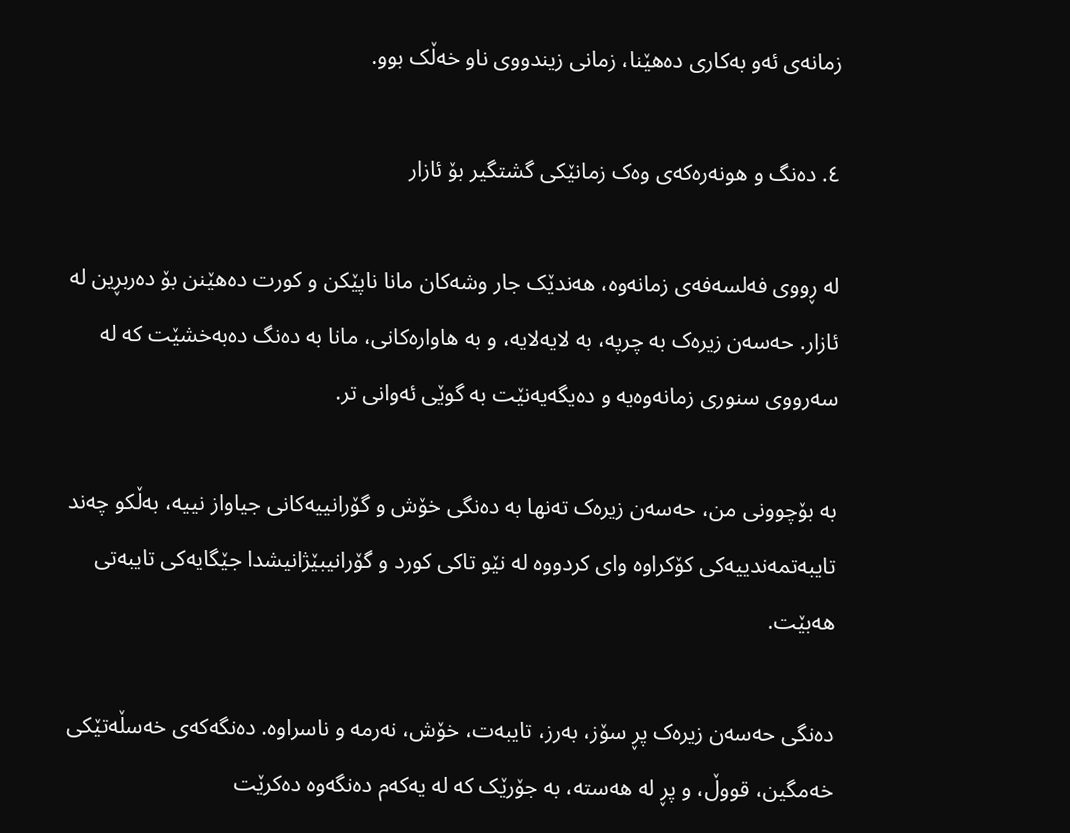زمانەی ئەو بەکاری دەهێنا، زمانی زیندووی ناو خەڵک بوو.

٤. دەنگ و هونەرەکەی وەک زمانێکی گشتگیر بۆ ئازار

لە ڕووی فەلسەفەی زمانەوە، هەندێک جار وشەکان مانا ناپێکن و کورت دەهێنن بۆ دەربڕین لە ئازار. حەسەن زیرەک بە چرپە، بە لایەلا‌یە، و بە هاوارەکانی، مانا بە دەنگ دەبەخشێت کە لە سەرووی سنوری زمانەوەیە و دەیگەیەنێت بە گوێی ئەوانی تر.

بە بۆچوونی من، حەسەن زیرەک تەنها بە دەنگی خۆش و گۆرانییەکانی جیاواز نییە، بەڵکو چەند تایبەتمەندییەکی کۆکراوە وای کردووە لە نێو تاکی کورد و گۆرانیبێژانیشدا جێگایەکی تایبەتی هەبێت.

دەنگی حەسەن زیرەک پڕ سۆز، بەرز، تایبەت، خۆش، نەرمە و ناسراوە. دەنگەکەی خەسڵەتێکی خەمگین، قووڵ، و پڕ لە هەستە، بە جۆرێک کە لە یەکەم دەنگەوە دەکرێت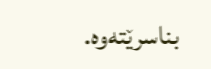بناسرێتەوە.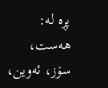پڕە لە: هەست، سۆز، ئەوین،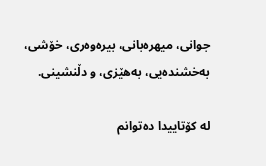جوانی، میهرەبانی، بیرەوەری، خۆشی، بەخشندەیی، بەهێزی، و دڵنشینی.

لە کۆتاییدا دەتوانم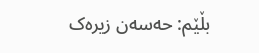بڵێم: حەسەن زیرەک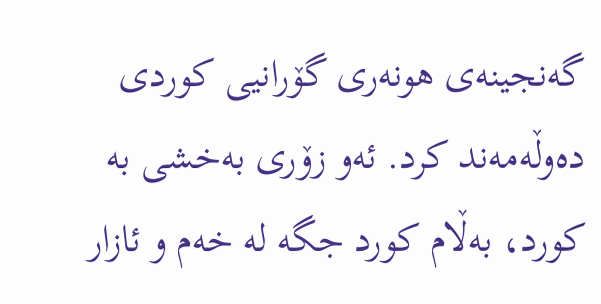گەنجینەی هونەری گۆرانیی کوردی دەوڵەمەند کرد. ئەو زۆری بەخشی بە کورد، بەڵام کورد جگە لە خەم و ئازار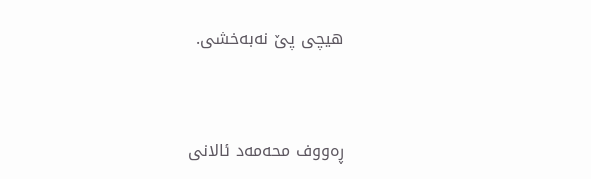هیچی پێ نەبەخشی.


ڕەووف محەمەد ئالانی